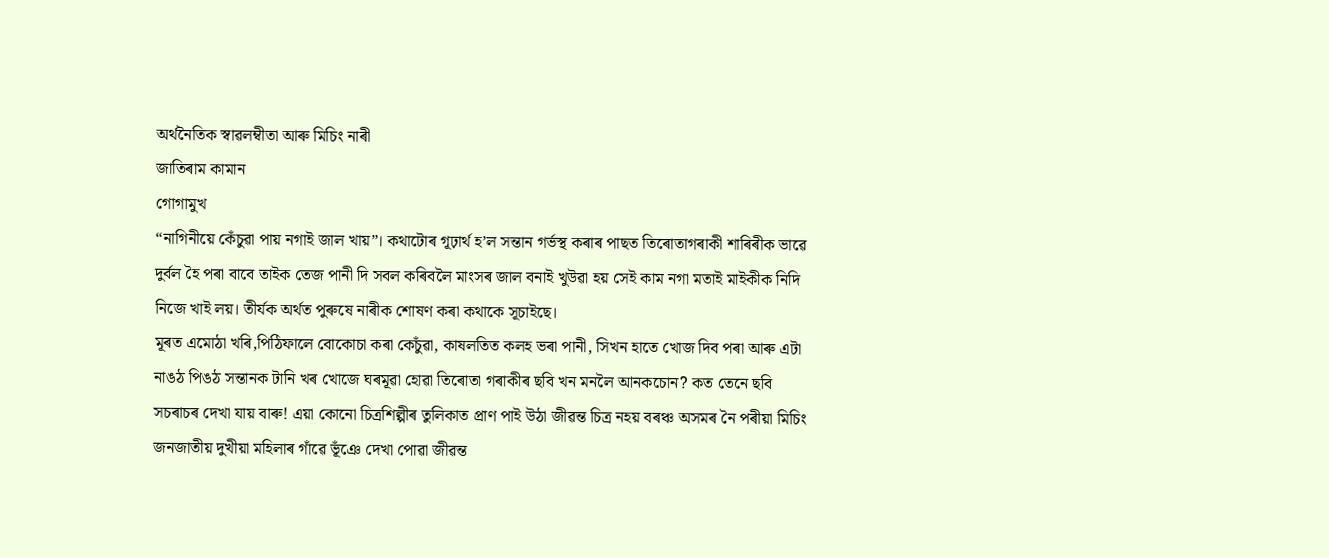অৰ্থনৈতিক স্বাৱলম্বীতা আৰু মিচিং নাৰী
জাতিৰাম কামান
গোগামুখ
“নাগিনীয়ে কেঁচুৱা পায় নগাই জাল খায়”। কথাটোৰ গূঢ়াৰ্থ হ’ল সন্তান গৰ্ভস্থ কৰাৰ পাছত তিৰোতাগৰাকী শাৰিৰীক ভাৱে দুৰ্বল হৈ পৰা বাবে তাইক তেজ পানী দি সবল কৰিবলৈ মাংসৰ জাল বনাই খুউৱা হয় সেই কাম নগা মতাই মাইকীক নিদি নিজে খাই লয়। তীৰ্যক অৰ্থত পুৰুষে নাৰীক শোষণ কৰা কথাকে সূচাইছে।
মূৰত এমোঠা খৰি,পিঠিফালে বোকোচা কৰা কেচুঁৱা, কাষলতিত কলহ ভৰা পানী, সিখন হাতে খোজ দিব পৰা আৰু এটা নাঙঠ পিঙঠ সন্তানক টানি খৰ খোজে ঘৰমূৱা হোৱা তিৰোতা গৰাকীৰ ছবি খন মনলৈ আনকচোন? কত তেনে ছবি সচৰাচৰ দেখা যায় বাৰু! এয়া কোনো চিত্ৰশিল্পীৰ তুলিকাত প্ৰাণ পাই উঠা জীৱন্ত চিত্ৰ নহয় বৰঞ্চ অসমৰ নৈ পৰীয়া মিচিং জনজাতীয় দুখীয়া মহিলাৰ গাঁৱে ভূঁঞে দেখা পোৱা জীৱন্ত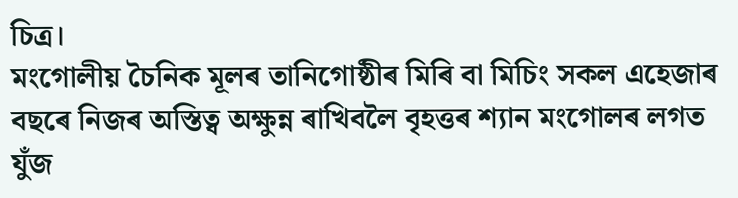চিত্ৰ।
মংগোলীয় চৈনিক মূলৰ তানিগোষ্ঠীৰ মিৰি বা মিচিং সকল এহেজাৰ বছৰে নিজৰ অস্তিত্ব অক্ষুন্ন ৰাখিবলৈ বৃহত্তৰ শ্যান মংগোলৰ লগত যুঁজ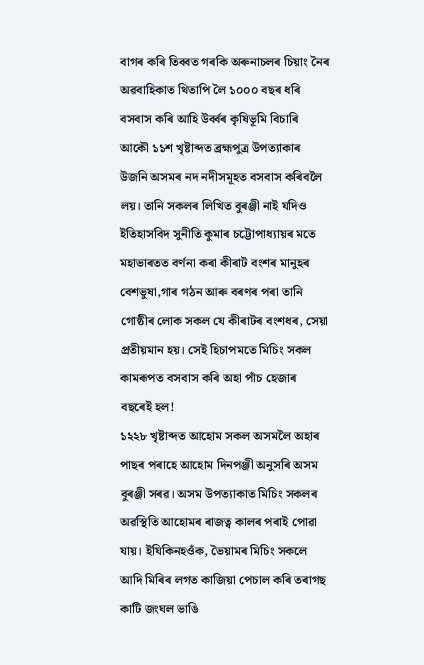বাগৰ কৰি তিব্বত গৰকি অৰুনাচলৰ চিয়াং নৈৰ অৱবাহিকাত থিতাপি লৈ ১০০০ বছৰ ধৰি বসবাস কৰি আহি উৰ্ব্বৰ কৃষিভূমি বিচাৰি আকৌ ১১শ খৃষ্টাব্দত ব্ৰহ্মপুত্ৰ উপত্যাকাৰ উজনি অসমৰ নদ নদীসমূহত বসবাস কৰিবলৈ লয়। তানি সকলৰ লিখিত বুৰঞ্জী নাই যদিও ইতিহাসবিদ সুনীতি কুমাৰ চট্টোপাধ্যায়ৰ মতে মহাভাৰতত বৰ্ণনা কৰা কীৰাট বংশৰ মানুহৰ বেশভুষা,গাৰ গঠন আৰু বৰণৰ পৰা তানি গোষ্ঠীৰ লোক সকল যে কীৰাটৰ বংশধৰ, সেয়া প্ৰতীয়মান হয়। সেই হিচাপমতে মিচিং সকল কামৰূপত বসবাস কৰি অহা পাঁচ হেজাৰ বছৰেই হল!
১২২৮ খৃষ্টাব্দত আহোম সকল অসমলৈ অহাৰ পাছৰ পৰাহে আহোম দিনপঞ্জী অনুসৰি অসম বুৰঞ্জী সৰৱ। অসম উপত্যাকাত মিচিং সকলৰ অৱস্থিতি আহোমৰ ৰাজত্ব কালৰ পৰাই পোৱা যায়। ইযিকিনহওঁক, ভৈয়ামৰ মিচিং সকলে আদি মিৰিৰ লগত কাজিয়া পেচাল কৰি তৰাগছ কাটি জংঘল ভাঙি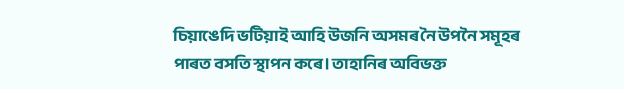চিয়াঙেদি ভটিয়াই আহি উজনি অসমৰ নৈ উপনৈ সমূহৰ পাৰত বসতি স্থাপন কৰে। তাহানিৰ অবিভক্ত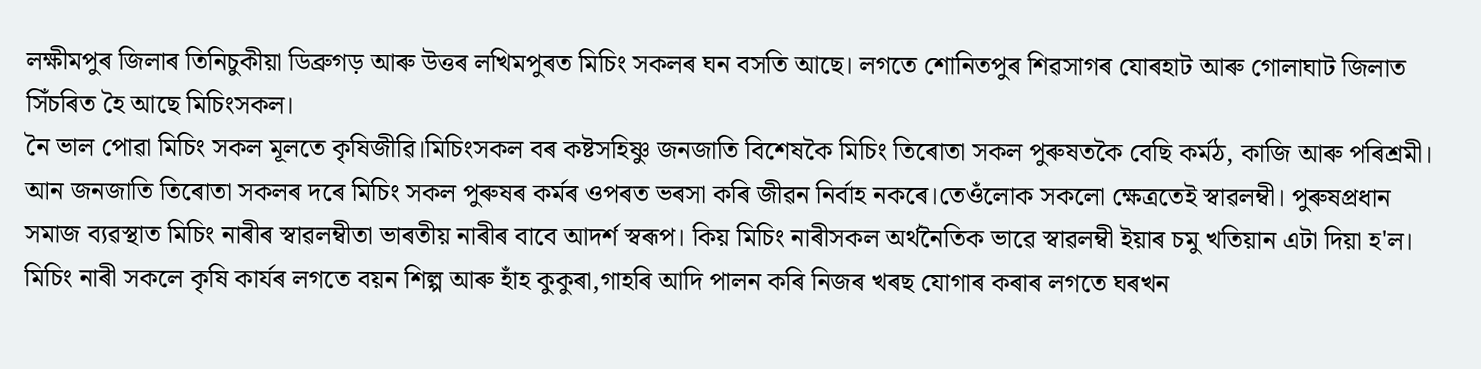লক্ষীমপুৰ জিলাৰ তিনিচুকীয়া ডিব্ৰুগড় আৰু উত্তৰ লখিমপুৰত মিচিং সকলৰ ঘন বসতি আছে। লগতে শোনিতপুৰ শিৱসাগৰ যোৰহাট আৰু গোলাঘাট জিলাত সিঁচৰিত হৈ আছে মিচিংসকল।
নৈ ভাল পোৱা মিচিং সকল মূলতে কৃষিজীৱি।মিচিংসকল বৰ কষ্টসহিষ্ণু জনজাতি বিশেষকৈ মিচিং তিৰোতা সকল পুৰুষতকৈ বেছি কৰ্মঠ, কাজি আৰু পৰিশ্ৰমী। আন জনজাতি তিৰোতা সকলৰ দৰে মিচিং সকল পুৰুষৰ কৰ্মৰ ওপৰত ভৰসা কৰি জীৱন নিৰ্বাহ নকৰে।তেওঁলোক সকলো ক্ষেত্ৰতেই স্বাৱলম্বী। পুৰুষপ্ৰধান সমাজ ব্যৱস্থাত মিচিং নাৰীৰ স্বাৱলম্বীতা ভাৰতীয় নাৰীৰ বাবে আদৰ্শ স্বৰূপ। কিয় মিচিং নাৰীসকল অৰ্থনৈতিক ভাৱে স্বাৱলম্বী ইয়াৰ চমু খতিয়ান এটা দিয়া হ'ল।
মিচিং নাৰী সকলে কৃষি কাৰ্যৰ লগতে বয়ন শিল্প আৰু হাঁহ কুকুৰা,গাহৰি আদি পালন কৰি নিজৰ খৰছ যোগাৰ কৰাৰ লগতে ঘৰখন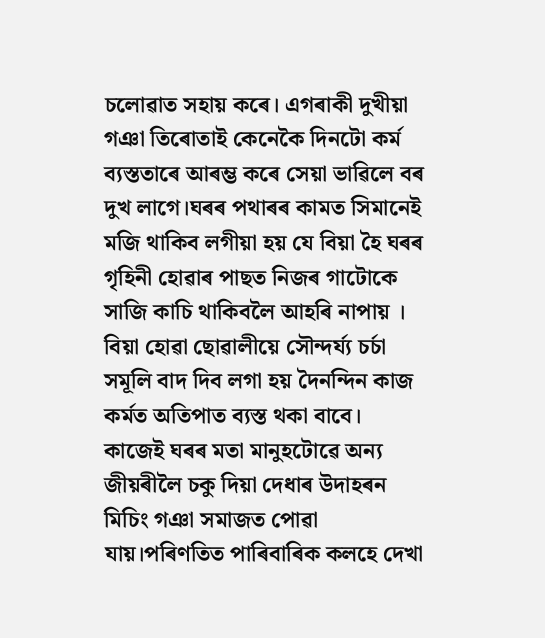চলোৱাত সহায় কৰে। এগৰাকী দুখীয়া গঞা তিৰোতাই কেনেকৈ দিনটো কৰ্ম ব্যস্ততাৰে আৰম্ভ কৰে সেয়া ভাৱিলে বৰ দুখ লাগে।ঘৰৰ পথাৰৰ কামত সিমানেই মজি থাকিব লগীয়া হয় যে বিয়া হৈ ঘৰৰ গৃহিনী হোৱাৰ পাছত নিজৰ গাটোকে সাজি কাচি থাকিবলৈ আহৰি নাপায় । বিয়া হোৱা ছোৱালীয়ে সৌন্দৰ্য্য চৰ্চা সমূলি বাদ দিব লগা হয় দৈনন্দিন কাজ কৰ্মত অতিপাত ব্যস্ত থকা বাবে।
কাজেই ঘৰৰ মতা মানুহটোৱে অন্য জীয়ৰীলৈ চকু দিয়া দেধাৰ উদাহৰন মিচিং গঞা সমাজত পোৱা যায়।পৰিণতিত পাৰিবাৰিক কলহে দেখা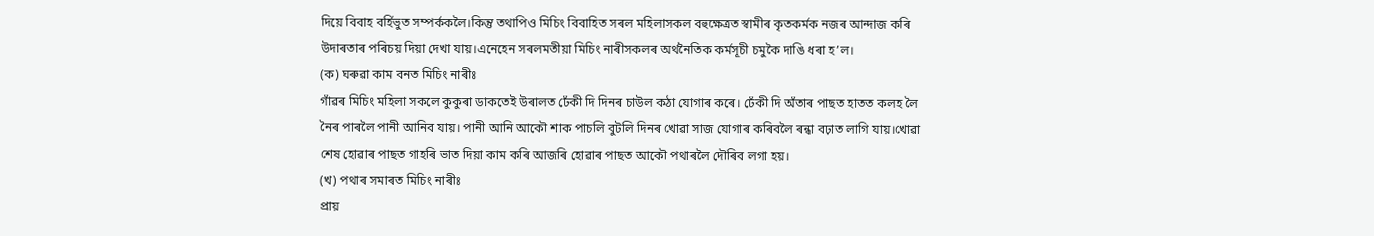দিয়ে বিবাহ বৰ্হিভুত সম্পৰ্ককলৈ।কিন্তু তথাপিও মিচিং বিবাহিত সৰল মহিলাসকল বহুক্ষেত্ৰত স্বামীৰ কৃতকৰ্মক নজৰ আন্দাজ কৰি উদাৰতাৰ পৰিচয় দিয়া দেখা যায়।এনেহেন সৰলমতীয়া মিচিং নাৰীসকলৰ অৰ্থনৈতিক কৰ্মসূচী চমুকৈ দাঙি ধৰা হ’ল।
(ক) ঘৰুৱা কাম বনত মিচিং নাৰীঃ
গাঁৱৰ মিচিং মহিলা সকলে কুকুৰা ডাকতেই উৰালত ঢেঁকী দি দিনৰ চাউল কঠা যোগাৰ কৰে। ঢেঁকী দি অঁতাৰ পাছত হাতত কলহ লৈ নৈৰ পাৰলৈ পানী আনিব যায়। পানী আনি আকৌ শাক পাচলি বুটলি দিনৰ খোৱা সাজ যোগাৰ কৰিবলৈ ৰন্ধা বঢ়াত লাগি যায়।খোৱা শেষ হোৱাৰ পাছত গাহৰি ভাত দিয়া কাম কৰি আজৰি হোৱাৰ পাছত আকৌ পথাৰলৈ দৌৰিব লগা হয়।
(খ) পথাৰ সমাৰত মিচিং নাৰীঃ
প্ৰায়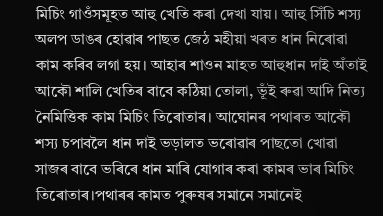মিচিং গাওঁসমূহত আহু খেতি কৰা দেখা যায়। আহু সিঁচি শস্য অলপ ডাঙৰ হোৱাৰ পাছত জেঠ মহীয়া খৰত ধান নিৰোৱা কাম কৰিব লগা হয়। আহাৰ শাওন মাহত আহুধান দাই অঁতাই আকৌ শালি খেতিৰ বাবে কঠিয়া তোলা, ভূঁই ৰুৱা আদি নিত্য নৈমিত্তিক কাম মিচিং তিৰোতাৰ। আঘোনৰ পথাৰত আকৌ শস্য চপাবলৈ ধান দাই ভড়ালত ভৰোৱাৰ পাছতো খোৱা সাজৰ বাবে ভৰিৰে ধান মাৰি যোগাৰ কৰা কামৰ ভাৰ মিচিং তিৰোতাৰ।পথাৰৰ কামত পুৰুষৰ সমানে সমানেই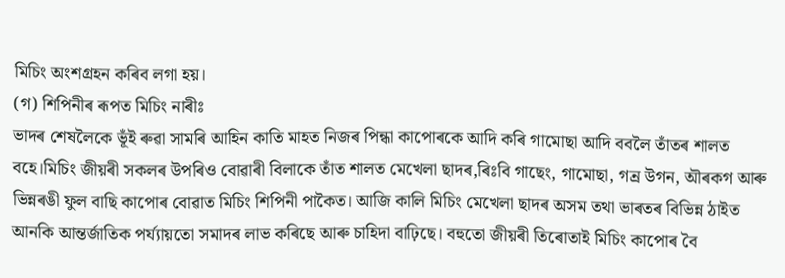মিচিং অংশগ্ৰহন কৰিব লগা হয়।
(গ) শিপিনীৰ ৰূপত মিচিং নাৰীঃ
ভাদৰ শেষলৈকে ভূঁই ৰুৱা সামৰি আহিন কাতি মাহত নিজৰ পিন্ধা কাপোৰকে আদি কৰি গামোছা আদি ববলৈ তাঁতৰ শালত বহে।মিচিং জীয়ৰী সকলৰ উপৰিও বোৱাৰী বিলাকে তাঁত শালত মেখেলা ছাদৰ,ৰিঃবি গাছেং, গামোছা, গন্ৰ উগন, অৗৰকগ আৰু ভিন্নৰঙী ফুল বাছি কাপোৰ বোৱাত মিচিং শিপিনী পাকৈত। আজি কালি মিচিং মেখেলা ছাদৰ অসম তথা ভাৰতৰ বিভিন্ন ঠাইত আনকি আন্তৰ্জাতিক পৰ্য্যায়তো সমাদৰ লাভ কৰিছে আৰু চাহিদা বাঢ়িছে। বহুতো জীয়ৰী তিৰোতাই মিচিং কাপোৰ বৈ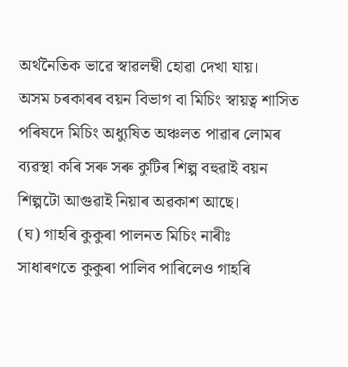অৰ্থনৈতিক ভাৱে স্বাৱলম্বী হোৱা দেখা যায়।
অসম চৰকাৰৰ বয়ন বিভাগ বা মিচিং স্বায়ত্ব শাসিত পৰিষদে মিচিং অধ্যুষিত অঞ্চলত পাৱাৰ লোমৰ ব্যৱস্থা কৰি সৰু সৰু কুটিৰ শিল্প বহুৱাই বয়ন শিল্পটো আগুৱাই নিয়াৰ অৱকাশ আছে।
(ঘ) গাহৰি কুকুৰা পালনত মিচিং নাৰীঃ
সাধাৰণতে কুকুৰা পালিব পাৰিলেও গাহৰি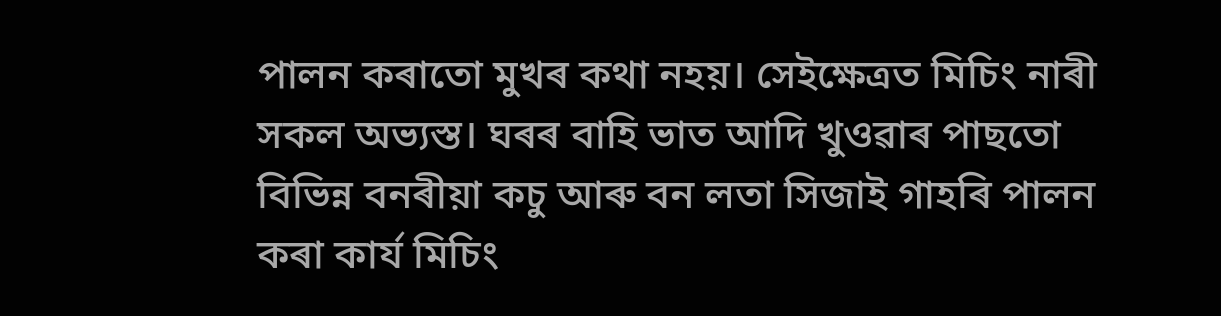পালন কৰাতো মুখৰ কথা নহয়। সেইক্ষেত্ৰত মিচিং নাৰী সকল অভ্যস্ত। ঘৰৰ বাহি ভাত আদি খুওৱাৰ পাছতো বিভিন্ন বনৰীয়া কচু আৰু বন লতা সিজাই গাহৰি পালন কৰা কাৰ্য মিচিং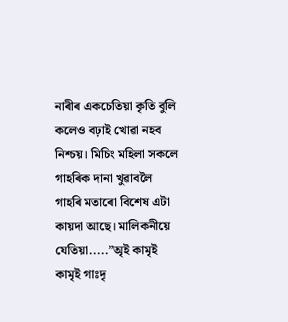নাৰীৰ একচেতিয়া কৃতি বুলি কলেও বঢ়াই খোৱা নহব নিশ্চয়। মিচিং মহিলা সকলে গাহৰিক দানা খুৱাবলৈ গাহৰি মতাৰো বিশেষ এটা কায়দা আছে। মালিকনীয়ে যেতিয়া.....”অৃই কামৃই কামৃই গাঃদৃ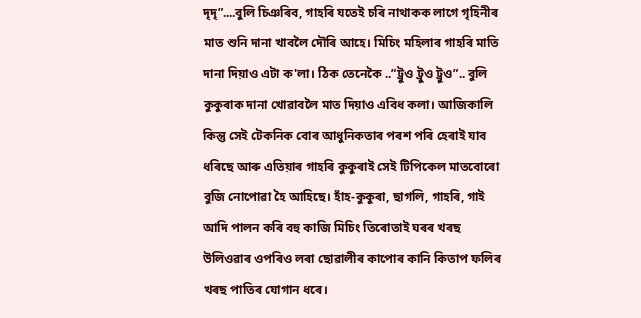দৃদৃ”....বুলি চিঞৰিব, গাহৰি যতেই চৰি নাথাকক লাগে গৃহিনীৰ মাত শুনি দানা খাবলৈ দৌৰি আহে। মিচিং মহিলাৰ গাহৰি মাতি দানা দিয়াও এটা ক'লা। ঠিক তেনেকৈ ..”ট্ৰুও ট্ৰুও ট্ৰুও”.. বুলি কুকুৰাক দানা খোৱাবলৈ মাত দিয়াও এবিধ কলা। আজিকালি কিন্তু সেই টেকনিক বোৰ আধুনিকতাৰ পৰশ পৰি হেৰাই যাব ধৰিছে আৰু এতিয়াৰ গাহৰি কুকুৰাই সেই টিপিকেল মাতবোৰো বুজি নোপোৱা হৈ আহিছে। হাঁহ-কুকুৰা, ছাগলি, গাহৰি, গাই আদি পালন কৰি বহু কাজি মিচিং তিৰোতাই ঘৰৰ খৰছ উলিওৱাৰ ওপৰিও লৰা ছোৱালীৰ কাপোৰ কানি কিতাপ ফলিৰ খৰছ পাতিৰ যোগান ধৰে।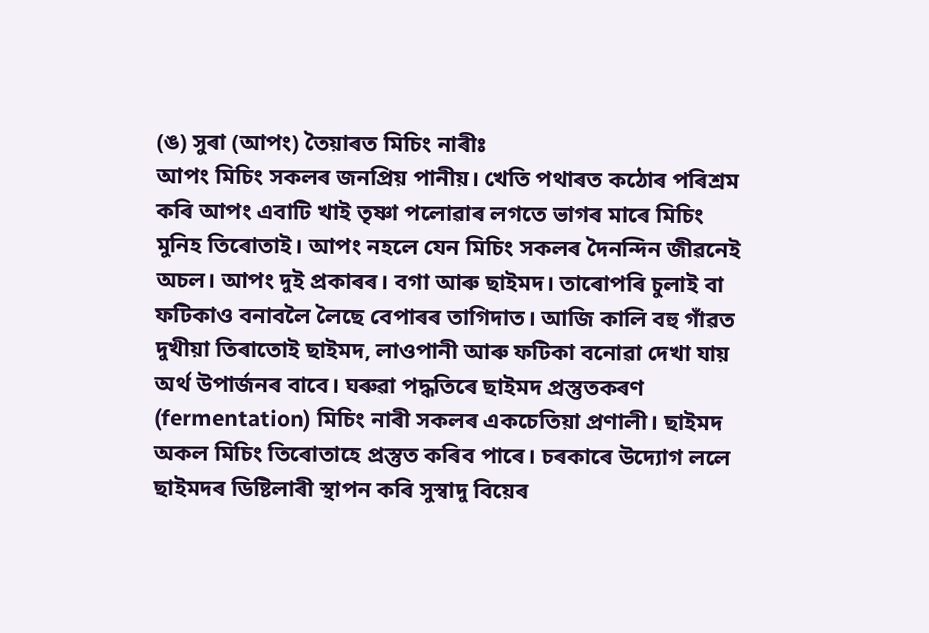(ঙ) সুৰা (আপং) তৈয়াৰত মিচিং নাৰীঃ
আপং মিচিং সকলৰ জনপ্ৰিয় পানীয়। খেতি পথাৰত কঠোৰ পৰিশ্ৰম কৰি আপং এবাটি খাই তৃষ্ণা পলোৱাৰ লগতে ভাগৰ মাৰে মিচিং মুনিহ তিৰোতাই। আপং নহলে যেন মিচিং সকলৰ দৈনন্দিন জীৱনেই অচল। আপং দুই প্ৰকাৰৰ। বগা আৰু ছাইমদ। তাৰোপৰি চুলাই বা ফটিকাও বনাবলৈ লৈছে বেপাৰৰ তাগিদাত। আজি কালি বহু গাঁৱত দুখীয়া তিৰাতোই ছাইমদ, লাওপানী আৰু ফটিকা বনোৱা দেখা যায় অৰ্থ উপাৰ্জনৰ বাবে। ঘৰুৱা পদ্ধতিৰে ছাইমদ প্ৰস্তুতকৰণ (fermentation) মিচিং নাৰী সকলৰ একচেতিয়া প্ৰণালী। ছাইমদ অকল মিচিং তিৰোতাহে প্ৰস্তুত কৰিব পাৰে। চৰকাৰে উদ্যোগ ললে ছাইমদৰ ডিষ্টিলাৰী স্থাপন কৰি সুস্বাদু বিয়েৰ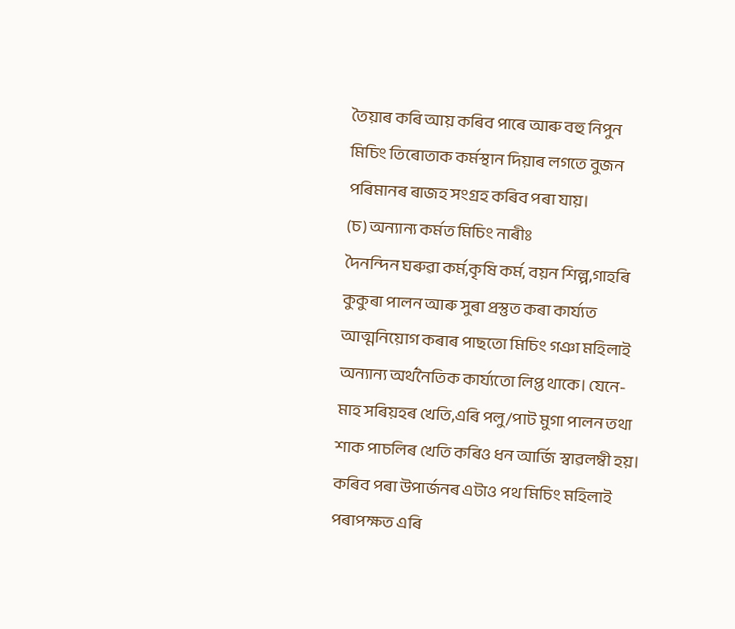তৈয়াৰ কৰি আয় কৰিব পাৰে আৰু বহু নিপুন মিচিং তিৰোতাক কৰ্মস্থান দিয়াৰ লগতে বুজন পৰিমানৰ ৰাজহ সংগ্ৰহ কৰিব পৰা যায়।
(চ) অন্যান্য কৰ্মত মিচিং নাৰীঃ
দৈনন্দিন ঘৰুৱা কৰ্ম,কৃষি কৰ্ম, বয়ন শিল্প,গাহৰি কুকুৰা পালন আৰু সুৰা প্ৰস্তুত কৰা কাৰ্য্যত আত্মনিয়োগ কৰাৰ পাছতো মিচিং গঞা মহিলাই অন্যান্য অৰ্থনৈতিক কাৰ্য্যতো লিপ্ত থাকে। যেনে-মাহ সৰিয়হৰ খেতি,এৰি পলু/পাট মুগা পালন তথা শাক পাচলিৰ খেতি কৰিও ধন আৰ্জি স্বাৱলম্বী হয়। কৰিব পৰা উপাৰ্জনৰ এটাও পথ মিচিং মহিলাই পৰাপক্ষত এৰি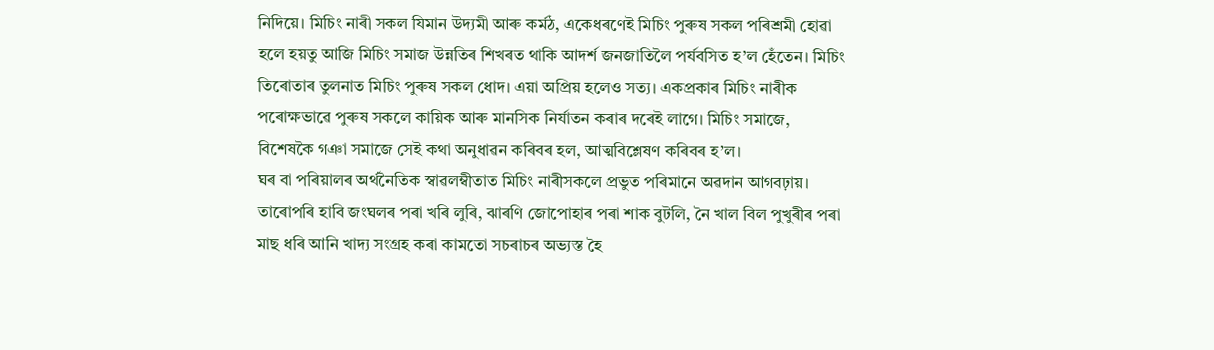নিদিয়ে। মিচিং নাৰী সকল যিমান উদ্যমী আৰু কৰ্মঠ, একেধৰণেই মিচিং পুৰুষ সকল পৰিশ্ৰমী হোৱা হলে হয়তু আজি মিচিং সমাজ উন্নতিৰ শিখৰত থাকি আদৰ্শ জনজাতিলৈ পৰ্যবসিত হ’ল হেঁতেন। মিচিং তিৰোতাৰ তুলনাত মিচিং পুৰুষ সকল ধোদ। এয়া অপ্ৰিয় হলেও সত্য। একপ্ৰকাৰ মিচিং নাৰীক পৰোক্ষভাৱে পুৰুষ সকলে কায়িক আৰু মানসিক নিৰ্যাতন কৰাৰ দৰেই লাগে। মিচিং সমাজে, বিশেষকৈ গঞা সমাজে সেই কথা অনুধাৱন কৰিবৰ হল, আত্মবিশ্লেষণ কৰিবৰ হ’ল।
ঘৰ বা পৰিয়ালৰ অৰ্থনৈতিক স্বাৱলম্বীতাত মিচিং নাৰীসকলে প্ৰভুত পৰিমানে অৱদান আগবঢ়ায়। তাৰোপৰি হাবি জংঘলৰ পৰা খৰি লুৰি, ঝাৰণি জোপোহাৰ পৰা শাক বুটলি, নৈ খাল বিল পুখুৰীৰ পৰা মাছ ধৰি আনি খাদ্য সংগ্ৰহ কৰা কামতো সচৰাচৰ অভ্যস্ত হৈ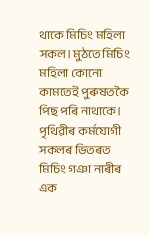থাকে মিচিং মহিলা সকল। মুঠতে মিচিং মহিলা কোনো কামতেই পুৰুষতকৈ পিছ পৰি নাথাকে।
পৃথিৱীৰ কৰ্মযোগী সকলৰ ভিতৰত মিচিং গঞা নাৰীৰ এক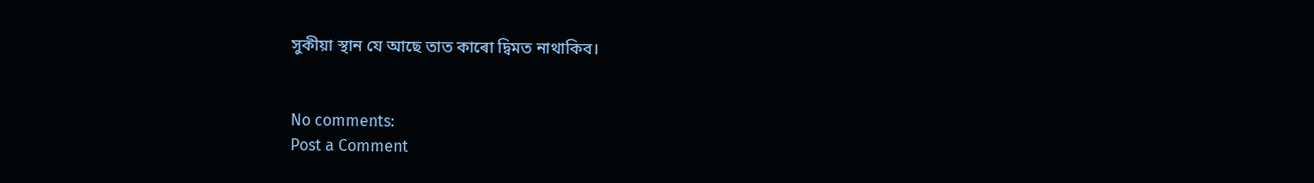সুকীয়া স্থান যে আছে তাত কাৰো দ্বিমত নাথাকিব।


No comments:
Post a Comment